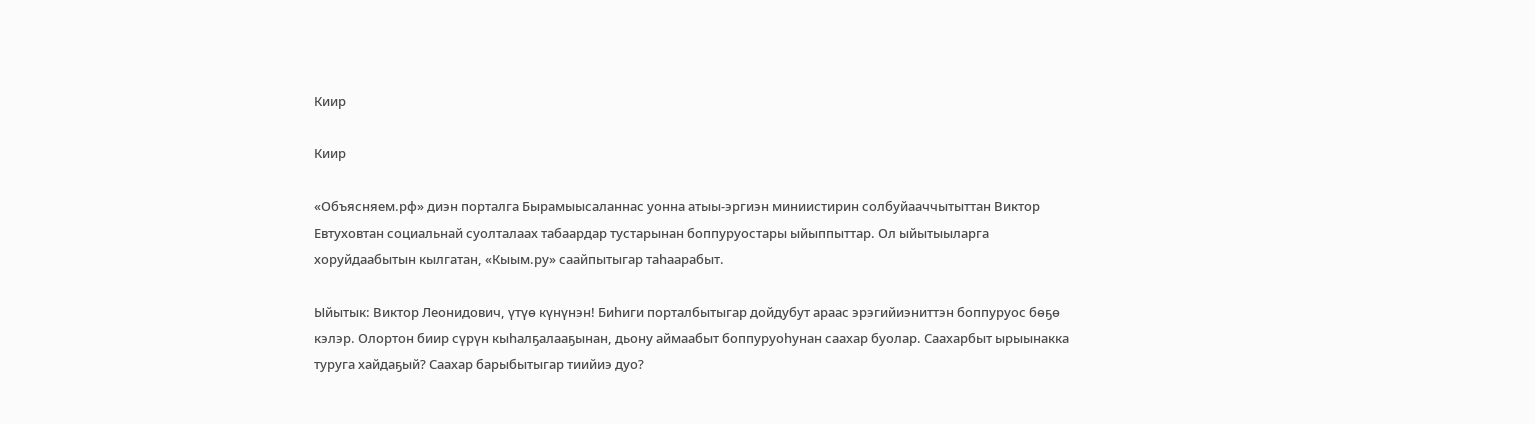Киир

Киир

«Объясняем.рф» диэн порталга Бырамыысаланнас уонна атыы-эргиэн миниистирин солбуйааччытыттан Виктор Евтуховтан социальнай суолталаах табаардар тустарынан боппуруостары ыйыппыттар. Ол ыйытыыларга хоруйдаабытын кылгатан, «Кыым.ру» саайпытыгар таһаарабыт.

Ыйытык: Виктор Леонидович, үтүө күнүнэн! Биһиги порталбытыгар дойдубут араас эрэгийиэниттэн боппуруос бөҕө кэлэр. Олортон биир сүрүн кыһалҕалааҕынан, дьону аймаабыт боппуруоһунан саахар буолар. Саахарбыт ырыынакка туруга хайдаҕый? Саахар барыбытыгар тиийиэ дуо?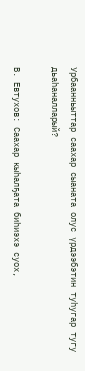Урбаанньыттар саахар сыаната олус үрдээбэтин туһугар тугу дьаһаналларый?

В. Евтухов: Саахар кыһалҕата биһиэхэ суох,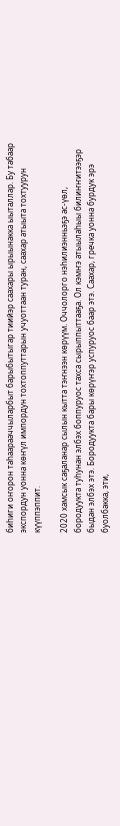биһиги оҥорон таһаарааччыларбыт барыбытыгар тиийэр саахары ырыынакка ыыталлар. Бу табаар экспордун уонна көҥүл импордун тохтоппуттарын учуоттаан туран, саахар атыыта тохтуурун күүппэппит.

2020 хамсык саҕаланар сылын кытта тэҥнээн көрүүм. Оччолорго нэһилиэнньэҕэ ас-үөл, бородуукта туһунан элбэх боппуруос тахса сырыппыттааҕа. Ол кэмҥэ атыылаһыы билиҥҥитээҕэр быдан элбэх этэ. Бородуукта бары көрүҥэр успуруос баар этэ. Саахар, гречка уонна бурдук эрэ буолбакка, эти,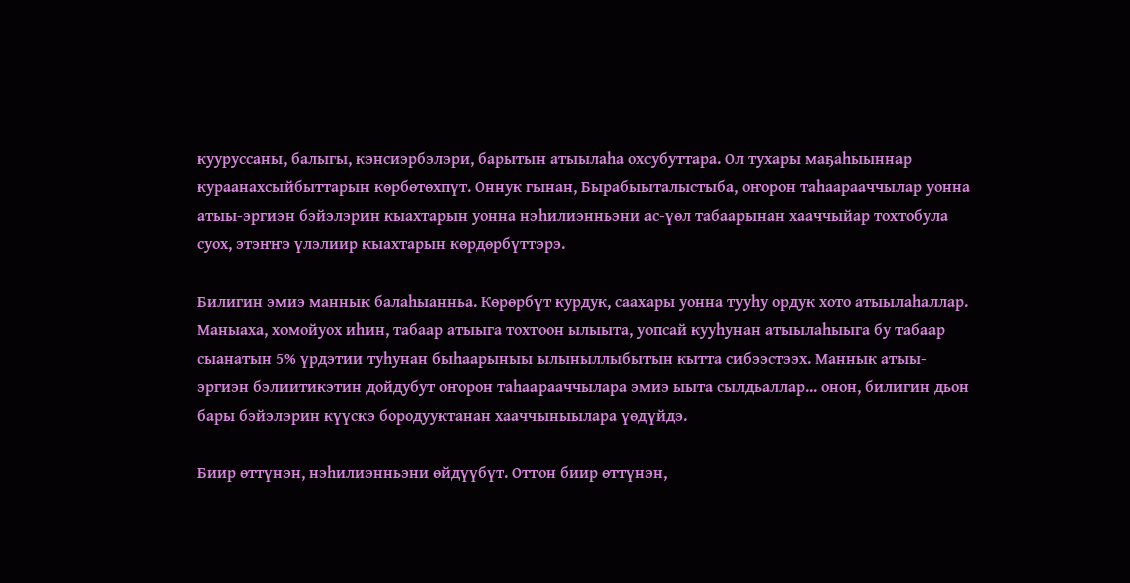кууруссаны, балыгы, кэнсиэрбэлэри, барытын атыылаһа охсубуттара. Ол тухары маҕаһыыннар кураанахсыйбыттарын көрбөтөхпүт. Оннук гынан, Бырабыыталыстыба, оҥорон таһаарааччылар уонна атыы-эргиэн бэйэлэрин кыахтарын уонна нэһилиэнньэни ас-үөл табаарынан хааччыйар тохтобула суох, этэҥҥэ үлэлиир кыахтарын көрдөрбүттэрэ.

Билигин эмиэ маннык балаһыанньа. Көрөрбүт курдук, саахары уонна тууһу ордук хото атыылаһаллар. Маныаха, хомойуох иһин, табаар атыыга тохтоон ылыыта, уопсай кууһунан атыылаһыыга бу табаар сыанатын 5% үрдэтии туһунан быһаарыныы ылыныллыбытын кытта сибээстээх. Маннык атыы-эргиэн бэлиитикэтин дойдубут оҥорон таһаарааччылара эмиэ ыыта сылдьаллар... онон, билигин дьон бары бэйэлэрин күүскэ бородууктанан хааччыныылара үөдүйдэ.

Биир өттүнэн, нэһилиэнньэни өйдүүбүт. Оттон биир өттүнэн,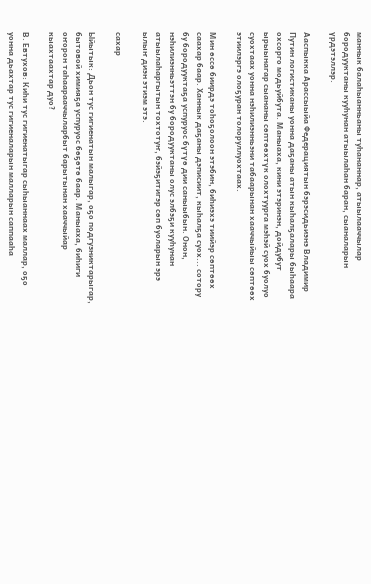маннык балаһыанньаны туһананнар, атыылааччылар бородууктаны кууһунан атыылаһан баран, сыаналарын үрдэтэллэр.

Ааспыкка Арассыыйа Федерациятын бэрэсидьиэнэ Владимир Путин логистиканы уонна даҕаны атын кыһалҕалары быһаара охсорго модьуйбута. Маныаха, кини этэринэн, дойдубут ырыынагар сыананы сөптөөхтүк олохтуурга мэһэй суох буолуо суохтаах уонна нэһилиэнньэни табаарынан хааччыйыы сөптөөх этиилэргэ олоҕуран толоруллуохтаах.

Мин өссө биирдэ тоһоҕолоон этэбин, биһиэхэ тиийэр сөптөөх саахар баар. Ханнык даҕаны дэписиит, кыһалҕа суох... сотору бу бородууктаҕа успуруос бүтүө дии саныыбын. Онон, нэһилиэнньэттэн бу бородууктаны олус элбэҕи кууһунан атыылаһаргытын тохтотуҥ, бэйэҕитигэр сөп буоларын эрэ ылыҥ диэн этиэм этэ.

сахар

Ыйытык: Дьон тус гигиенатын малыгар, оҕо подгузниктарыгар, бытовой химияҕа успуруос бөҕөтө баар. Маныаха, биһиги оҥорон таһаарааччыларбыт барытынан хааччыйар кыахтаахтар дуо?

В. Евтухов: Киһи тус гигиенатыгар сыһыаннаах маллар, оҕо уонна дьахтар тус гигиеналарын малларын саппааһа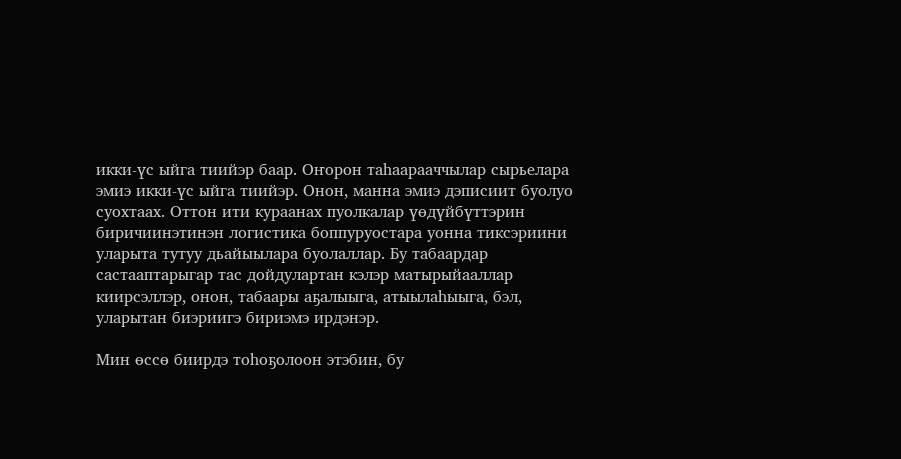икки-үс ыйга тиийэр баар. Оҥорон таһаарааччылар сырьелара эмиэ икки-үс ыйга тиийэр. Онон, манна эмиэ дэписиит буолуо суохтаах. Оттон ити кураанах пуолкалар үөдүйбүттэрин биричиинэтинэн логистика боппуруостара уонна тиксэриини уларыта тутуу дьайыылара буолаллар. Бу табаардар састааптарыгар тас дойдулартан кэлэр матырыйааллар киирсэллэр, онон, табаары аҕалыыга, атыылаһыыга, бэл, уларытан биэриигэ бириэмэ ирдэнэр.

Мин өссө биирдэ тоһоҕолоон этэбин, бу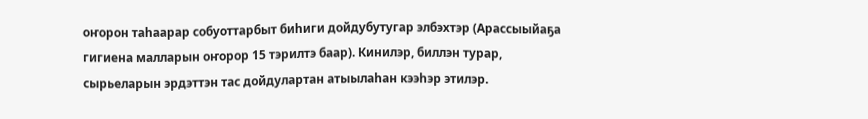оҥорон таһаарар собуоттарбыт биһиги дойдубутугар элбэхтэр (Арассыыйаҕа гигиена малларын оҥорор 15 тэрилтэ баар). Кинилэр, биллэн турар, сырьеларын эрдэттэн тас дойдулартан атыылаһан кээһэр этилэр.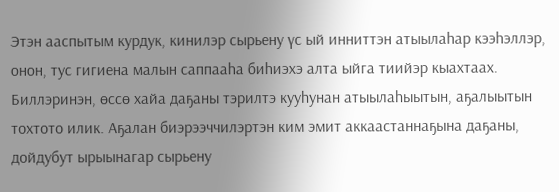Этэн ааспытым курдук, кинилэр сырьену үс ый инниттэн атыылаһар кээһэллэр, онон, тус гигиена малын саппааһа биһиэхэ алта ыйга тиийэр кыахтаах. Биллэринэн, өссө хайа даҕаны тэрилтэ кууһунан атыылаһыытын, аҕалыытын тохтото илик. Аҕалан биэрээччилэртэн ким эмит аккаастаннаҕына даҕаны, дойдубут ырыынагар сырьену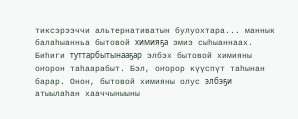тиксэрээччи альтернативатын булуохтара... маннык балаһыанньа бытовой химияҕа эмиэ сыһыаннаах. Биһиги туттарбытынааҕар элбэх бытовой химияны оҥорон таһаарабыт. Бэл, оҥорор күүспүт таһынан барар. Онон, бытовой химияны олус элбэҕи атыылаһан хааччыныыны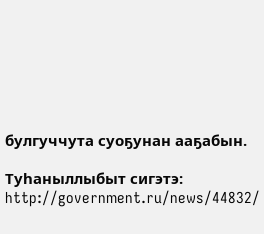булгуччута суоҕунан ааҕабын.

Туһаныллыбыт сигэтэ: http://government.ru/news/44832/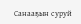Санааҕын суруй